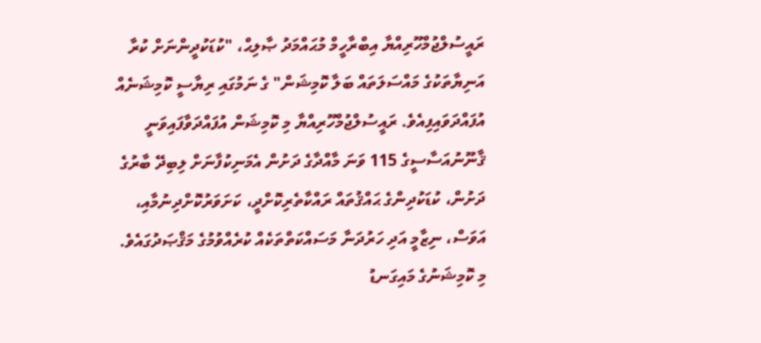ރައީސުލްޖުމްހޫރިއްޔާ އިބްރާހީމް މުޙައްމަދު ޞާލިޙް، "ކުޑަކުދީންނަށް ކުރާ އަނިޔާތަކުގެ މައްސަލަތައް ބަލާ ކޮމިޝަން" ގެ ނަމުގައި ރިޔާސީ ކޮމިޝަނެއް އުފައްދަވައިފިއެވެ. ރައީސުލްޖުމްހޫރިއްޔާ މި ކޮމިޝަން އުފައްދަވާފައިވަނީ ޤާނޫނުއަސާސީގެ 115 ވަނަ މާއްދާގެ ދަށުން އެމަނިކުފާނަށް ލިބިދޭ ބާރުގެ ދަށުން، ކުޑަކުދިންގެ ޙައްޤުތައް ރައްކާތެރިކޮށްދީ، ކަށަވަރުކޮށްދިނުމާއި، އަވަސް، ނިޒާމީ އަދި ހަރުދަނާ މަސައްކަތްތަކެއް ކުރެއްވުމުގެ މަޤްޞަދުގައެވެ.
މި ކޮމިޝަނުގެ މައިގަނޑު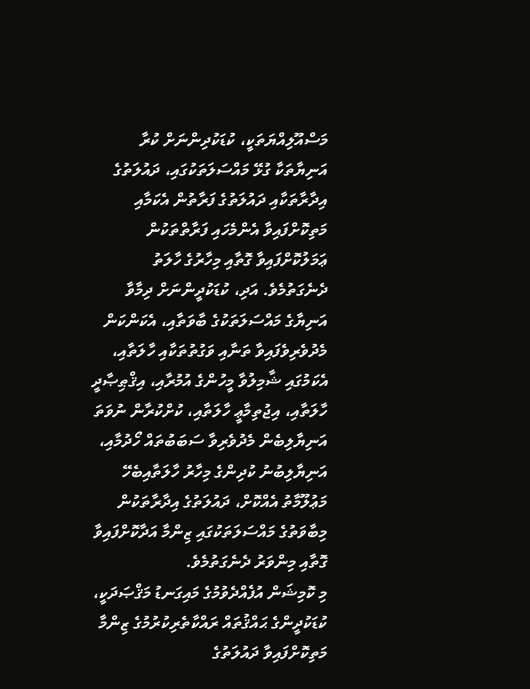މަސްއޫލިއްޔަތަކީ، ކުޑަކުދިންނަށް ކުރާ އަނިޔާތަކާ ގުޅޭ މައްސަލަތަކުގައި، ދައުލަތުގެ އިދާރާތަކާއި ދައުލަތުގެ ފަރާތުން އެކަމާއި މަތިކޮށްފައިވާ އެންމެހައި ފަރާތްތަކުން ޢަމަލުކޮށްފައިވާ ގޮތާއި މިހާރުގެ ހާލަތު ދެނެގަތުމެވެ. އަދި، ކުޑަކުދީންނަށް ދިމާވާ އަނިޔާގެ މައްސަލަތަކުގެ ބާވަތާއި، އެކަންކަން މެދުވެރިވެފައިވާ ތަނާއި ވަގުތުތަކާއި ހާލަތާއި، އެކަމުގައި ޝާމިލުވާ މީހުންގެ އުމުރާއި، އިޤްޠިޞާދީ ހާލަތާއި، އިޖުތިމާޢީ ހާލަތާއި، ކުށްކުރާން ނުވަތަ އަނިޔާލިބެން މެދުވެރިވާ ސަބަބުތައް ހޯދުމާއި، އަނިޔާލިބުނު ކުދިންގެ މިހާރު ހާލަތާއިބެހޭ މަޢުލޫމާތު އެއްކޮށް، ދައުލަތުގެ އިދާރާތަކުން މިބާވަތުގެ މައްސަލަތަކުގައި ޒިންމާ އަދާކޮށްފައިވާ ގޮތާއި މިންވަރު ދެނެގަތުމެވެ.
މި ކޮމިޝަން އުފެއްދެވުމުގެ މައިގަނޑު މަޤްޞަދަކީ، ކުޑަކުދީންގެ ޙައްޤުތައް ރައްކާތެރިކުރުމުގެ ޒިންމާ މަތިކޮށްފައިވާ ދައުލަތުގެ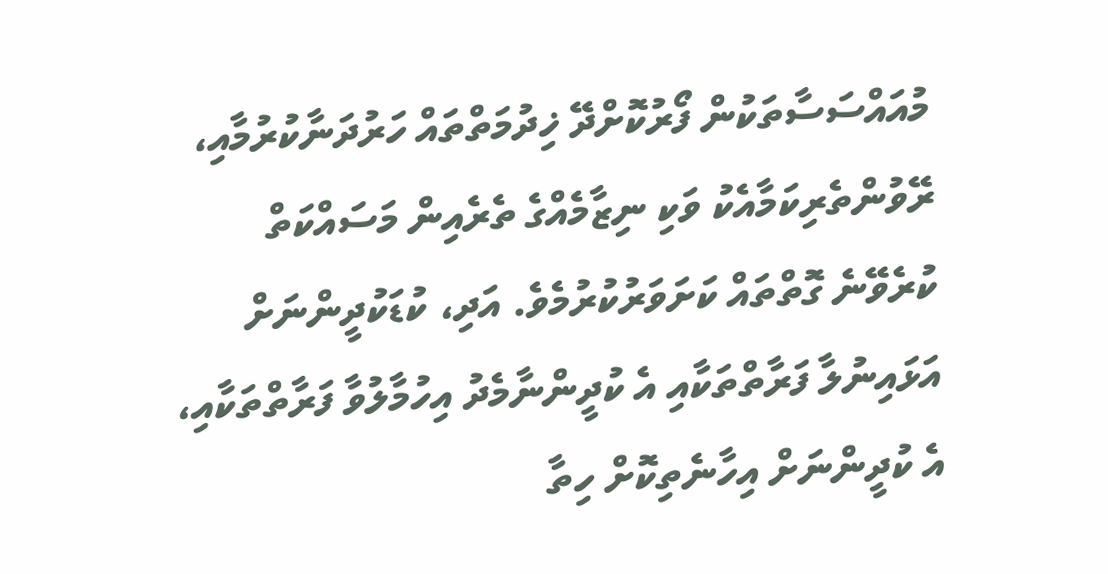މުއައްސަސާތަކުން ފޯރުކޮށްދޭ ޚިދުމަތްތައް ހަރުދަނާކުރުމާއި، ރޭވުންތެރިކަމާއެކު ވަކި ނިޒާމެއްގެ ތެރެއިން މަސައްކަތް ކުރެވޭނެ ގޮތްތައް ކަށަވަރުކުރުމެވެ. އަދި، ކުޑަކުދީންނަށް އަޅައިނުލާ ފަރާތްތަކާއި އެ ކުދީންނާމެދު އިހުމާލުވާ ފަރާތްތަކާއި، އެ ކުދީންނަށް އިހާނެތިކޮށް ހިތާ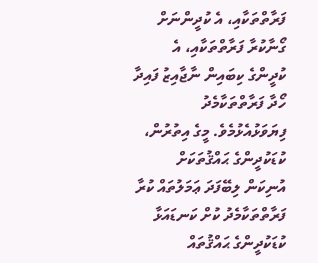ފަރާތްތަކާއި، އެ ކުދީންނަށް ގޯނާކުރާ ފަރާތްތަކާއި، އެ ކުދީންގެ ކިބައިން ނާޖާއިޒު ފައިދާ ހޯދާ ފަރާތްތަކާމެދު ފިޔަވަޅުއެޅުމެވެ. މީގެ އިތުރުން، ކުޑަކުދީންގެ ޙައްޤުތަކަށް އުނިކަން ލިބޭފަދަ ޢަމަލުތައް ކުރާ ފަރާތްތަކާމެދު ކުށް ކަނޑައަޅާ ކުޑަކުދީންގެ ޙައްޤުތައް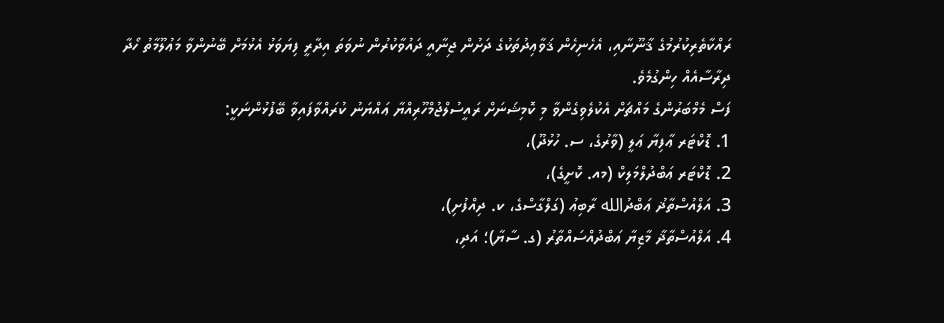ރައްކާތެރިކުރުމުގެ ޤާނޫނާއި، އެހެނިހެން ޤަވާޢިދުތަކުގެ ދަށުން ޖިނާއީ ދައުވާކުރުން ނުވަތަ އިދާރީ ފިޔަވަޅު އެޅުމަށް ބޭނުންވާ މަޢުލޫމާތު ހޯދާ ދިރާސާއެއް ހިންގުމެވެ.
ފަސް މެމްބަރުންގެ މައްޗަށް އެކުލެވިގެންވާ މި ކޮމިޝަނަށް ރައީސުލްޖުމްހޫރިއްޔާ ޢައްޔަނު ކުރައްވާފައިވާ ބޭފުޅުންނަކީ:
1. ޑޮކްޓަރ ޢާފިޔާ ޢަލީ (ވާރުގެ، ސ. ހުޅުދޫ)،
2. ޑޮކްޓަރ ޢަބްދުލްމަލިކް (މއ. ކޮށީގެ)،
3. އަލްއުސްތާޛު ޢަބްދުالله ރާބިޢު (ގަލްގާސްގެ، ކ. ދިއްފުށި)،
4. އަލްއުސްތާޛާ މާޒިޔާ ޢަބްދުއްސައްތާރު (ގ. ސާޔާ)؛ އަދި،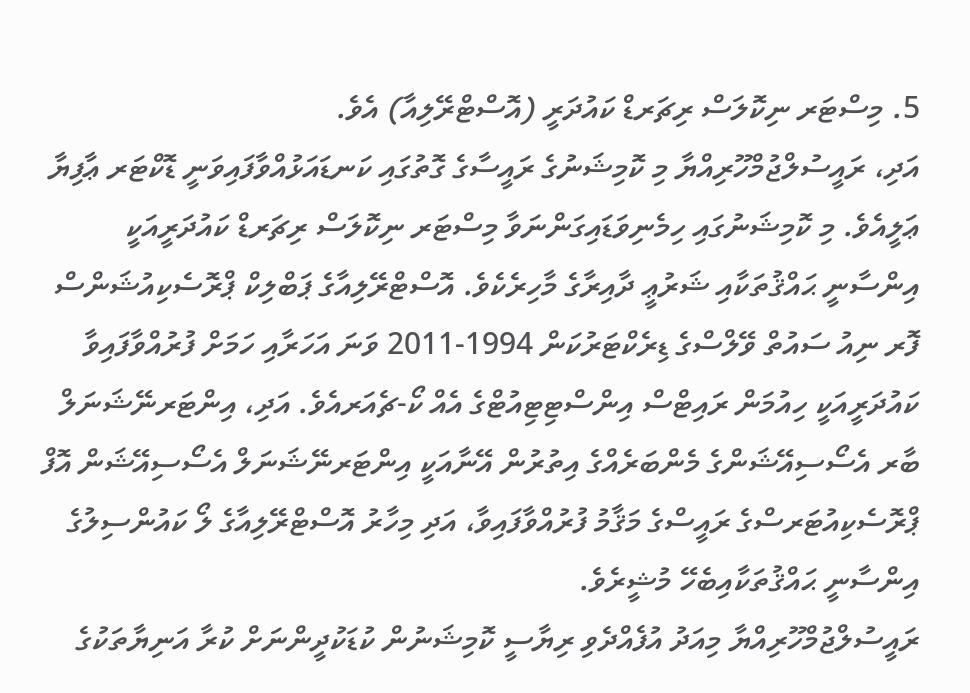5. މިސްޓަރ ނިކޮލަސް ރިޗަރޑް ކައުދަރީ (އޮސްޓްރޭލިއާ) އެވެ.
އަދި، ރައީސުލްޖުމްހޫރިއްޔާ މި ކޮމިޝަނުގެ ރައީސާގެ ގޮތުގައި ކަނޑައަޅުއްވާފައިވަނީ ޑޮކްޓަރ ޢާފިޔާ ޢަލީއެވެ. މި ކޮމިޝަނުގައި ހިމެނިވަޑައިގަންނަވާ މިސްޓަރ ނިކޮލަސް ރިޗަރޑް ކައުދަރީއަކީ އިންސާނީ ޙައްޤުތަކާއި ޝަރުޢީ ދާއިރާގެ މާހިރެކެވެ. އޮސްޓްރޭލިއާގެ ޕަބްލިކް ޕްރޮސެކިއުޝަންސް ފޮރ ނިއު ސައުތް ވޭލްސްގެ ޑިރެކްޓަރުކަން 1994-2011 ވަނަ އަހަރާއި ހަމަށް ފުރުއްވާފައިވާ ކައުދަރީއަކީ ހިއުމަން ރައިޓްސް އިންސްޓިޓިއުޓްގެ އެއް ކޯ-ޗެއަރއެވެ. އަދި، އިންޓަރނޭޝަނަލް ބާރ އެސޯސިއޭޝަންގެ މެންބަރެއްގެ އިތުރުން އޭނާއަކީ އިންޓަރނޭޝަނަލް އެސޯސިއޭޝަން އޮފް ޕްރޮސެކިއުޓަރސްގެ ރައީސްގެ މަޤާމު ފުރުއްވާފައިވާ، އަދި މިހާރު އޮސްޓްރޭލިއާގެ ލޯ ކައުންސިލުގެ އިންސާނީ ޙައްޤުތަކާއިބެހޭ މުޝީރެވެ.
ރައީސުލްޖުމްހޫރިއްޔާ މިއަދު އުފެއްދެވި ރިޔާސީ ކޮމިޝަނުން ކުޑަކުދީންނަށް ކުރާ އަނިޔާތަކުގެ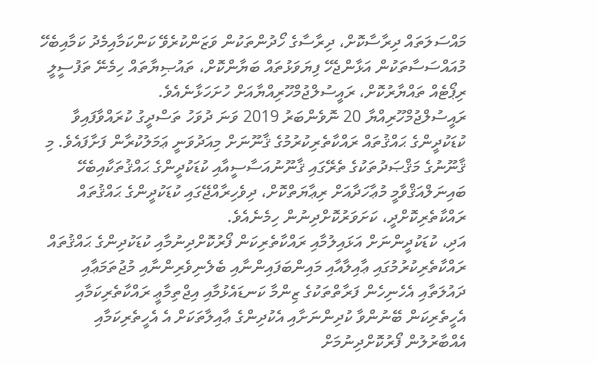މައްސަލަތައް ދިރާސާކޮށް، ދިރާސާގެ ހޯދުންތަކުން ވަޒަންކުރެވޭ ކަންކަމާއިމެދު ކަމާއިބެހޭ މުއައްސަސާތަކުން އަޅާންޖެހޭ ފިޔަވަޅުތައް ބަޔާންކޮށް، ތައުޞިޔާތައް ހިމެނޭ ތަފުސީލީ ރިޕޯޓެއް ތައްޔާރުކޮށް، ރައީސުލްޖުމްހޫރިއްޔާއަށް ހުށަހަޅާނެއެވެ.
ރައީސުލްޖުމްހޫރިއްޔާ 20 ނޮވެންބަރު 2019 ވަނަ ދުވަހު ތަސްދީގު ކުރައްވާފައިވާ ކުޑަކުދީންގެ ޙައްޤުތައް ރައްކާތެރިކުރުމުގެ ޤާނޫނަށް މިއަދުވަނީ ޢަމަލުކުރާން ފަށާފައެވެ. މި ޤާނޫނުގެ މަޤްޞަދުތަކުގެ ތެރޭގައި ޤާނޫނުއަސާސީއާއި ކުޑަކުދީންގެ ޙައްޤުތަކާއިބެހޭ ބައިނަލްއަޤްވާމީ މުޢާހަދާއަށް ރިޢާޔަތްކޮށް، ދިވެހިރާއްޖޭގައި ކުޑަކުދީންގެ ޙައްޤުތައް ރައްކާތެރިކޮށްދީ، ކަށަވަރުކޮށްދިނުން ހިމެނެއެވެ.
އަދި، ކުޑަކުދީންނަށް އަޅައިލުމާއި ރައްކާތެރިކަން ފޯރުކޮށްދިނުމާއި ކުޑަކުދިންގެ ޙައްޤުތައް ރައްކާތެރިކުރުމުގައި ޢާއިލާއާއި މައިންބަފައިންނާއި ބެލެނިވެރިންނާއި މުޖުތަމަޢާއި ދައުލަތާއި އެހެނިހެން ފަރާތްތަކުގެ ޒިންމާ ކަނޑައެޅުމާއި އިޖްތިމާޢީ ރައްކާތެރިކަމާއި އެހީތެރިކަން ބޭނުންވާ ކުދިންނަށާއި އެކުދިންގެ ޢާއިލާތަކަށް އެ އެހީތެރިކަމާއި އެއްބާރުލުން ފޯރުކޮށްދިނުމަށް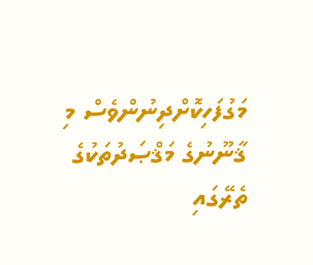މަގުފަހިކޮށްދިނުންވެސް މި ޤާނޫނުގެ މަޤްޞަދުތަކުގެ ތެރޭގައި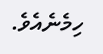ހިމެނެއެވެ.